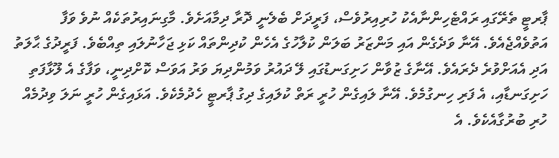ޕާރޓީ ތެރޭގައި ރައްޓެހިންނާއެކު ހުރިއިރުވެސް، ފަރީދަށް ބެލެނީ ދޮރާ ދިމާއަށެވެ. މާގިނައިރުތަކެއް ނުވެ ވަފާ އަތުވެއްޖެއެވެ. އޭނާ ވަދެގެން އައި މަންޒަރު ބަލަން ކުލާހުގެ އެހެން ކުދިންތައް ކަޅި ޖަހާނުލައި ތިއްބެވެ. ފަރީދުގެ ޙާލަތު އަދި އެއަށްވުރެ ދެރައެވެ. އޭނާގެ ޒުވާން ހަށިގަނޑުގައި ލޭ ދައުރު ވަމުންދިޔަ ވަރު އަވަސް ކޮށްދިނީ، ވަފާގެ އެ ލޫޅާފަތި ހަށިގަނޑާއި، އެ ފަރި ހިނގުމެވެ. އޭނާ ލައިގެން ހުރީ ރަތް ކުލައިގެ ދިގު ޕާރޓީ ހެދުމެކެވެ. އަޅައިގެން ހުރީ ނަލަ ވިދުމެއް ހުރި ބުރުގާއެކެވެ. އެ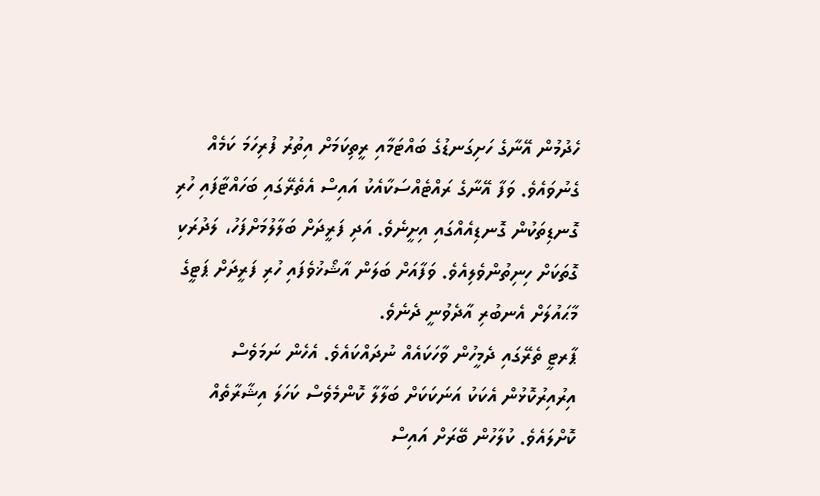ހެދުމުން އޭނާގެ ހަށިގަނޑުގެ ބައްޓަމާއި ރީތިކަމަށް އިތުރު ފުރިހަމަ ކަމެއް ގެނުވައެވެ. ވަފާ އޭނާގެ ރައްޓެއްސަކާއެކު އައިސް އެތެރޭގައި ބަހައްޓާފައި ހުރި ގޮނޑިތަކުން ގޮނޑިއެއްގައި އިށީނެވެ. އަދި ފަރީދަށް ބަލާލުމަށްފަހު، ލަދުރަކި ގޮތަކަށް ހިނިތުންވެލިއެވެ. ވަފާއަށް ބަލަން އާޝޯޚުވެފައި ހުރި ފަރީދަށް ޕަޓީގެ މާޙައުލަށް އެނބުރި އާދެވުނީ ދެނެވެ.
ޕާރޓީ ތެރޭގައި ދެމީހުން ވާހަކައެއް ނުދައްކައެވެ. އެހެން ނަމަވެސް އިރުއިރުކޮޅުން އެކަކު އަނަކަކަށް ބަލާލާ ކޮންމެވެސް ކަހަލަ އިޝާރާތެއް ކޮށްލައެވެ. ކުލާހުން ބޭރަށް އައިސް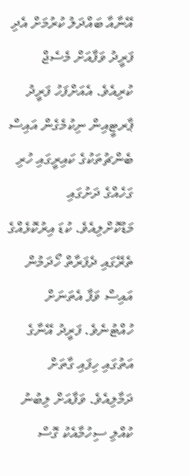އޭނާއާ ބައްދަލު ކުރުމަށް އެދި ފަރީދު ވަފާއަށް މެސެޖް ކުރިއެވެ. އެއަށްފަހު ފަރީދު ޕާރޓީއިން ނިކުމެގެން އައިސް ބެންޗުތަކުގެ ކައިރީގައި ހުރި ގަހެއްގެ ދަށުގައި މަޑުކޮށްލިއެވެ. ކުޑަ އިރުކޮޅެއްގެ ތެރޭގައި ދެފަރާތް ހޯދަމުން އައިސް ވަފާ އެތަނަށް ހުއްޓުނެވެ. ފަރީދު އޭނާގެ އަތުގައި ހިފައި ގާތަށް ދަމާލިއެވެ. ވަފާއަށް ލިބުނު ކުއްލި ސިހުމާއެކު ގޮސް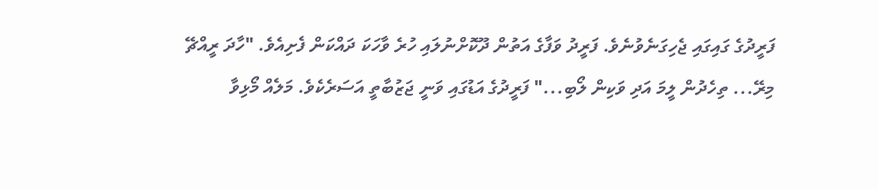ފަރީދުގެ ގައިގައި ޖެހިގަނެވުނެވެ. ފަރީދު ވަފާގެ އަތުން ދޫކޮށްނުލައި ހުރެ ވާހަކަ ދައްކަން ފެށިއެވެ. "ހާދަ ރީއްޗޭ މިރޭ... ތިހެދުން ލީމަ އަދި ވަކިން ލޯބި..." ފަރީދުގެ އަޑުގައި ވަނީ ޖަޒުބާތީ އަސަރެކެވެ. މަލެއް މޯޅިވާ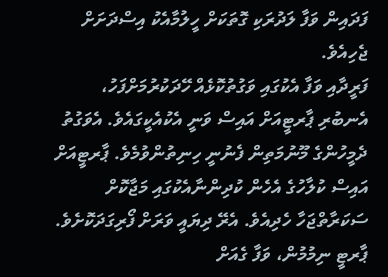ފަދައިން ވަފާ ލަދުރަކި ގޮތަކަށް ހީލުމާއެކު އިސްދަށަށް ޖެހިއެވެ.
ފަރީދާއި ވަފާ އެކުގައި ވަގުތުކޮޅެއް ހޭދަކުރުމަށްފަހު، އެނބުރި ޕާރޓީއަށް އައިސް ވަނީ އެކުއެކީގައެވެ. އެވަގުތު ދެމީހުންގެ މޫނުމަތިން ފެނުނީ ހިނިތުންވުމެވެ. ޕާރޓީއަށް އައިސް ކުލާހުގެ އެހެން ކުދިންނާއެކުގައި މަޖާކޮށް ސަކަރާތްޖަހާ ހެދިއެވެ. އެރޭ ދިޔައީ ވަރަށް ފޯރިގަދަކޮށެވެ. ޕާރޓީ ނިމުމުން، ވަފާ ގެއަށް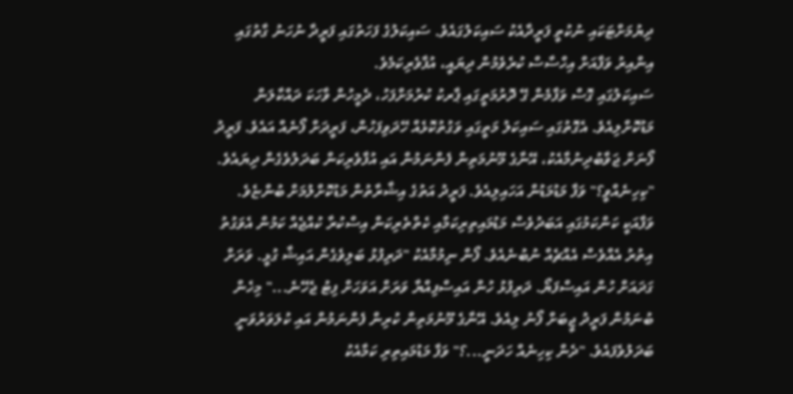ދިޔުމަށްޓަކައި ނުކުތީ ފަރީދާއެކު ސައިކަލުގައެވެ. ސައިކަލުގެ ފަހަތުގައި ފަރީދާ ނުހަނު ގާތުގައި އިންއިރު ވަފާއަށް އިހްސާސް ކުރެވެމުން ދިޔައީ، އުފާވެރިކަމެވެ.
ސައިކަލުގައި ގޮސް ވަފާމެން ގޭ ދޮރުމަތީގައި ޕާރކު ކުރުމަށްފަހު، ދެމީހުން ވާހަކަ ދައްކާލަން މަޑުކޮށްލިއެވެ. އެގޮތުގައި ސައިކަލު މަތީގައި ވަގުތުކޮޅެއް ހޭދަވިފަހުން، ފަރީދަށް ފޯނެއް އައެވެ. ފަރީދު ފޯނަށް ޖަވާބުދިނުމާއެކު، އޭނާގެ މޫނުމަތިން ފެންނަމުން އައި އުފާވެރިކަން ބަދަލުވެގެން ދިޔައެވެ. "ކިހިނެއްވީ؟" ވަފާ މަޑުމަޑުން އަހައިލިއެވެ. ފަރީދު އަތުގެ އިޝާރާތުން މަޑުކޮށްލުމަށް ބުންޏެވެ. ވަފާއަކީ ކަންކަމުގައި އަބަދުވެސް މަޑުމައިތިރިކަމާއި ކެތްތެރިކަން އިސްކުރާ ކުއްޖެއް ކަމުން އެވަގުތު އިތުރު އެއްވެސް އެއްޗެއް ނުބުނެއެވެ. ފޯން ނިމުމާއެކު "ދަރިފުޅު ބަލިވެގެން އައިޝާ ގުޅީ. ވަރަށް ގަދައަށް ހުން އައިސްފަޔޯ. ދަރިފުޅު ހުން އައިސްފިއްޔާ ވަރަށް އަވަހަށް ފިޓު ޖެހޭނެ..." މިހެން ބުނަމުން ފަރީދު ޖީބަށް ފޯނު ލިއެވެ. އޭނާގެ މޫނުމަތިން ކުރިން ފެންނަމުން އައި ކުލަވަރުވަނީ ބަދަލުވެފައެވެ. "ދެން ކިހިނެއް ހަދަނީ...؟" ވަފާ މަޑުމައިތިރި ކަމާއެކު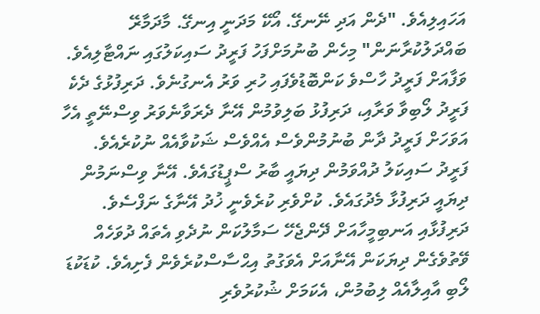އަހައިލިއެވެ. "ދެން އަދި ނޭނގޭ. އޯކޭ މަދަނީ އިނގޭ. މާދަމާރޭ ބައްދަލުކުރާނަން" މިހެން ބުނުމަށްފަހު ފަރީދު ސައިކަލުގައި ނައްޓާލިއެވެ. ވަފާއަށް ފަރީދު ހާސްވެ ކަންބޮޑުވެފައި ހުރި ވަރު އެނގުނެވެ. ދަރިފުޅުގެ ދެކެ ފަރީދު ލޯބިވާ ވަރާއި، ދަރިފުޅު ބަލިވުމުން އޭނާ ދެރަވާނެވަރު ވިސްނޭތީ އެހާ އަވަހަށް ފަރީދު ދާން ބުނުމުންވެސް އެއްވެސް ޝަކުވާއެއް ނުކުރެއެވެ.
ފަރީދު ސައިކަލު ދުއްވަމުން ދިޔައީ ބާރު ސްޕީޑުގައެވެ. އޭނާ ވިސްނަމުން ދިޔައީ ދަރިފުޅާ މެދުގައެވެ. ކުށްވެރި ކުރެވެނީ ޚުދު އޭނާގެ ނަފްސެވެ. ދަރިފުޅާއި އަނބިމީހާއަށް ދޭންޖެހޭ ސަމާލުކަން ނުދެވި އެތައް ދުވަހެއް ވޭތުވެގެން ދިޔަކަން އޭނާއަށް އެވަގުތު އިޙްސާސްކުރެވެން ފެށިއެވެ. ކުޑަކުޑަ ލޯބި އާއިލާއެއް ލިބުމުން، އެކަމަށް ޝުކުރުވެރި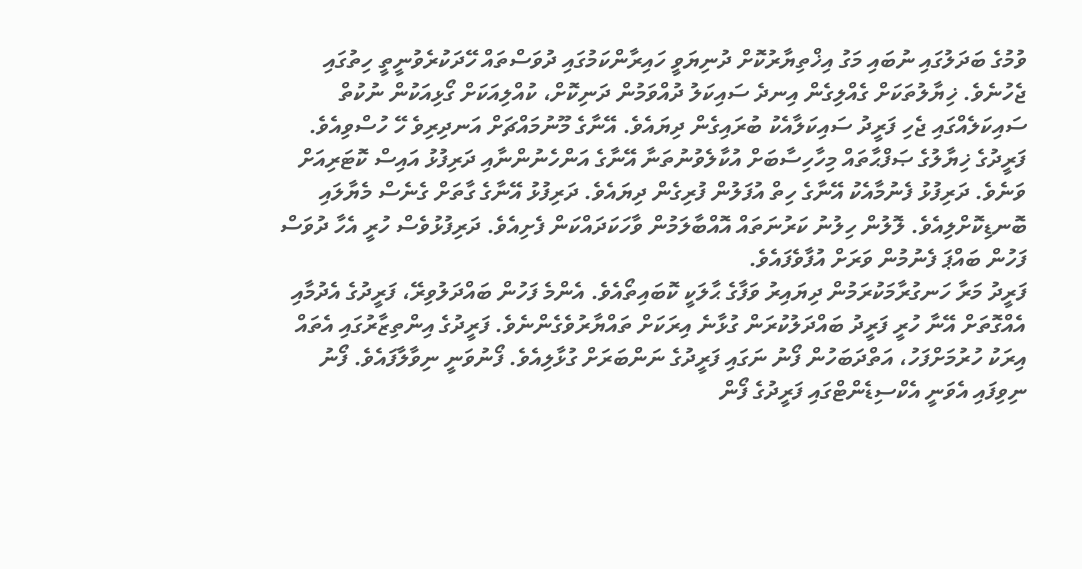ވުމުގެ ބަދަލުގައި ނުބައި މަގު އިޚްތިޔާރުކޮށް ދުނިޔަވީ ހައިރާންކަމުގައި ދުވަސްތައް ހޭދަކުރެވުނީތީ ހިތުގައި ޖެހުނެވެ. ޚިޔާލުތަކަށް ގެއްލިގެން އިނދެ ސައިކަލު ދުއްވަމުން ދަނިކޮށް، ކުއްލިއަކަށް ގޯޅިއަކުން ނުކުތް ސައިކަލެއްގައި ޖެހި ފަރީދު ސައިކަލާއެކު ބުރައިގެން ދިޔައެވެ. އޭނާގެ މޫނުމައްޗަށް އަނދިރިވެ ހޭ ހުސްވިއެވެ. ފަރީދުގެ ޚިޔާލުގެ ޞަފްޙާތައް މިހާހިސާބަށް އުކާލެވުނުތަނާ އޭނާގެ އަންހެނުންނާއި ދަރިފުޅު އައިސް ކޮޓަރިއަށް ވަނެވެ. ދަރިފުޅު ފެނުމާއެކު އޭނާގެ ހިތް އުފަލުން ފުރިގެން ދިޔައެވެ. ދަރިފުޅު އޭނާގެ ގާތަށް ގެނެސް މެޔާލައި ބޮނޑިކޮށްލިއެވެ. ލޮލުން ހިލުނު ކަރުނަތައް އޮއްބާލަމުން ވާހަކަދައްކަން ފެށިއެވެ. ދަރިފުޅުވެސް ހުރީ އެހާ ދުވަސް ފަހުން ބައްޕަ ފެނުމުން ވަރަށް އުފާވެފައެވެ.
ފަރީދު މަރާ ހަނގުރާމަކުރަމުން ދިޔައިރު ވަފާގެ ޙާލަކީ ކޮބައިތޯއެވެ. އެންމެ ފަހުން ބައްދަލުވިރޭ، ފަރީދުގެ އެދުމާއި އެއްގޮތަށް އޭނާ ހުރީ ފަރީދު ބައްދަލުކުރަން ގުޅާނެ އިރަކަށް ތައްޔާރުވެގެންނެވެ. ފަރީދުގެ އިންތިޒާރުގައި އެތައް އިރަކު ހުރުމަށްފަހު، އަތްދަބަހުން ފޯނު ނަގައި ފަރީދުގެ ނަންބަރަށް ގުޅާލިއެވެ. ފޯނުވަނީ ނިވާލާފައެވެ. ފޯނު ނިވިފައި އެވަނީ އެކްސިޑެންޓްގައި ފަރީދުގެ ފޯން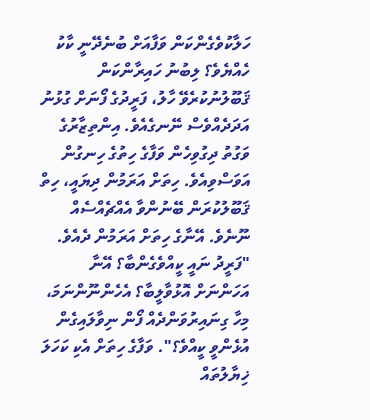ހަލާކުވެގެންކަން ވަފާއަށް ބުނެދޭނީ ކާކު ހެއްޔެވެ؟ ލިބުނު ހައިރާންކަން ޤަބޫލުނުކުރެވޭ ހާލު، ފަރީދުގެ ފޯނަށް ގުޅުނު އަދަދެއްވެސް ނޭނގެއެވެ. އިންތިޒާރުގެ ވަގުތު ދިގުވިހެން ވަފާގެ ހިތުގެ ހިނގުން އަވަސްވިއެވެ. ހިތަށް އަރަމުން ދިޔައީ، ހިތް ޤަބޫލުކުރަން ބޭނުންވާ އެއްޗެއްސެއް ނޫނެވެ. އޭނާގެ ހިތަށް އަރަމުން ދެއެވެ. "ފަރީދު ނައީ ކީއްވެގެންބާ؟ އޭނާ އަހަންނަށް އޮޅުވާލީބާ؟ އެހެންނޫންނަމަ، މިހާ ގިނައިރުވަންދެއް ފޯން ނިވާލައިގެން އުޅެންވީ ކީއްވެ؟". ވަފާގެ ހިތަށް އެކި ކަހަލަ ޚިޔާލުތައް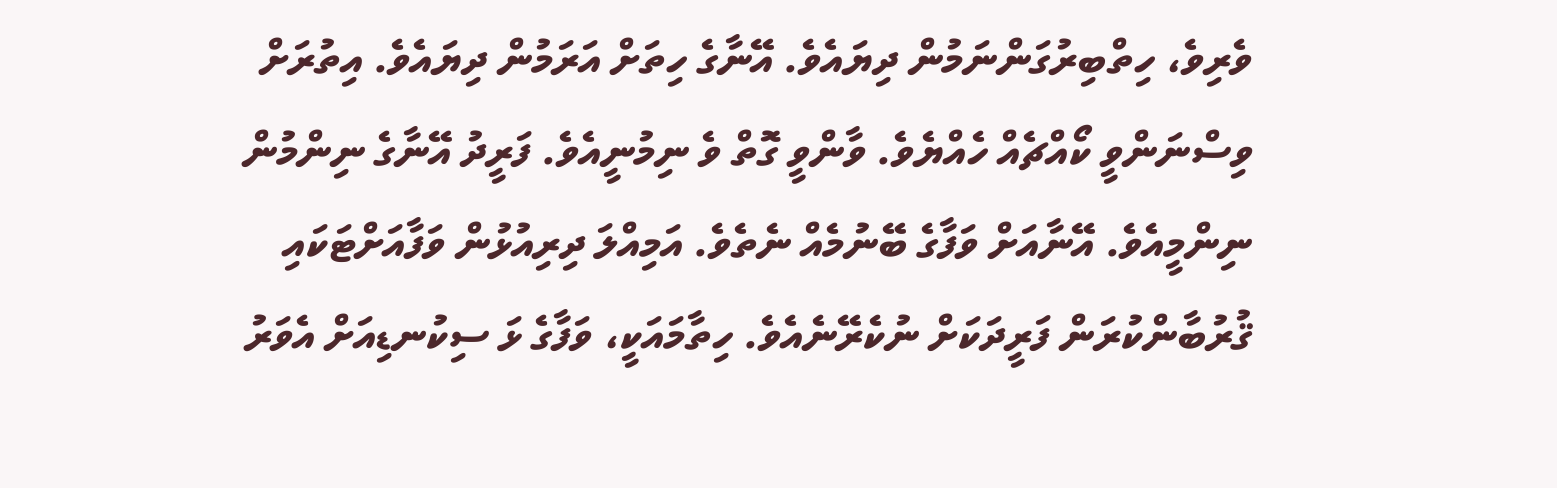ވެރިވެ، ހިތްބިރުގަންނަމުން ދިޔައެވެ. އޭނާގެ ހިތަށް އަރަމުން ދިޔައެވެ. އިތުރަށް ވިސްނަންވީ ކޯއްޗެއް ހެއްޔެވެ. ވާންވީ ގޮތް ވެ ނިމުނީއެވެ. ފަރީދު އޭނާގެ ނިންމުން ނިންމީއެވެ. އޭނާއަށް ވަފާގެ ބޭނުމެއް ނެތެވެ. އަމިއްލަ ދިރިއުޅުން ވަފާއަށްޓަކައި ޤުރުބާންކުރަން ފަރީދަކަށް ނުކެރޭނެއެވެ. ހިތާމައަކީ، ވަފާގެ ޅަ ސިކުނޑިއަށް އެވަރު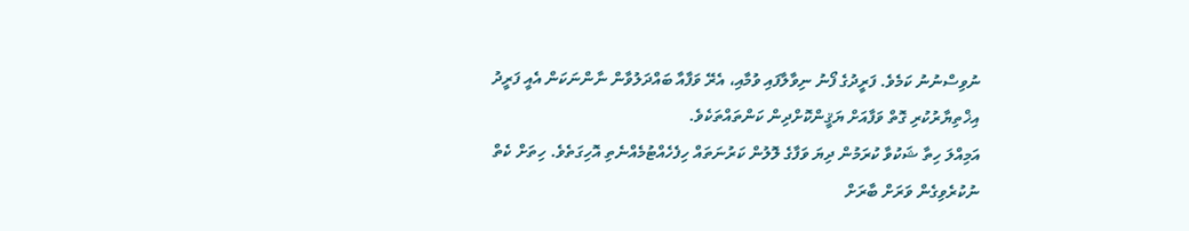ނުވިސްނުނު ކަމެވެ. ފަރީދުގެ ފޯނު ނިވާލާފައި ވުމާއި، އެރޭ ވަފާއާ ބައްދަލުވާން ނާންނަކަން އެއީ ފަރީދު އިޚްތިޔާރުކުރި ގޮތް ވަފާއަށް ޔަޤީންކޮށްދިން ކަންތައްތަކެވެ.
އަމިއްލަ ހިތާ ޝަކުވާ ކުރަމުން ދިޔަ ވަފާގެ ލޮލުން ކަރުނަތައް ހިފެހެއްޓުމެއްނެތި އޮހިގަތެވެ. ހިތަށް ކެތް ނުކުރެވިގެން ވަރަށް ބާރަށް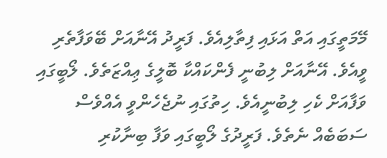މޭމަތީގައި އަތް އަޅައި ފިތާލިއެވެ. ފަރީދު އޭނާއަށް ބޭވަފާތެރި ވީއެވެ. އޭނާއަށް ލިބުނީ ފެންކައްކާ ބޮލީގެ ޢިއްޒަތެވެ. ލޯބީގައި ވަފާއަށް ކެހި ލިބުނީއެވެ. ހިތުގައި ނުޖެހެންވީ އެއްވެސް ސަބަބެއް ނެތެވެ. ފަރީދުގެ ލޯބީގައި ވަފާ ބިނާކުރި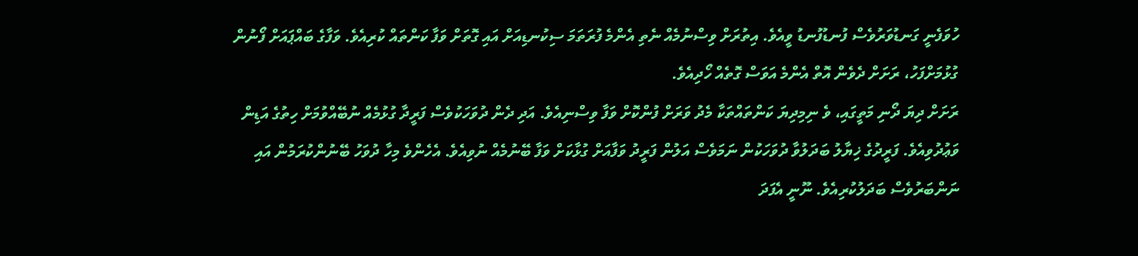ހުވަފެނީ ގަނޑުވަރުވެސް ފުނޑުފުނޑު ވީއެވެ. އިތުރަށް ވިސްނުމެއް ނެތި އެންމެ ފުރަތަމަ ސިކުނޑިއަށް އައި ގޮތަށް ވަފާ ކަންތައް ކުރިއެވެ. ވަފާގެ ބައްޕައަށް ފޯނުން ގުޅުމަށްފަހު، ރަށަށް ދެވެން އޮތް އެންމެ އަވަސް ގޮތެއް ހޯދިއެވެ.
ރަށަށް ދިޔަ ދޯނި މަތީގައި، ވެ ނިމިދިޔަ ކަންތައްތަކާ މެދު ވަރަށް ފުންކޮށް ވަފާ ވިސްނިއެވެ. އަދި ދެން ދުވަހަކުވެސް ފަރީދާ ގުޅުމެއް ނުބޭއްވުމަށް ހިތުގެ އަޑިން ވަޢުދުވިއެވެ. ފަރީދުގެ ޚިޔާލު ބަދަލުވާ ދުވަހަކުން ނަމަވެސް އަލުން ފަރީދު ވަފާއަށް ގުޅާކަށް ވަފާ ބޭނުމެއް ނުވިއެވެ. އެހެންވެ މިހާ ދުވަހު ބޭނުންކުރަމުން އައި ނަންބަރުވެސް ބަދަލުކުރިއެވެ. ނޫނީ އެފަދަ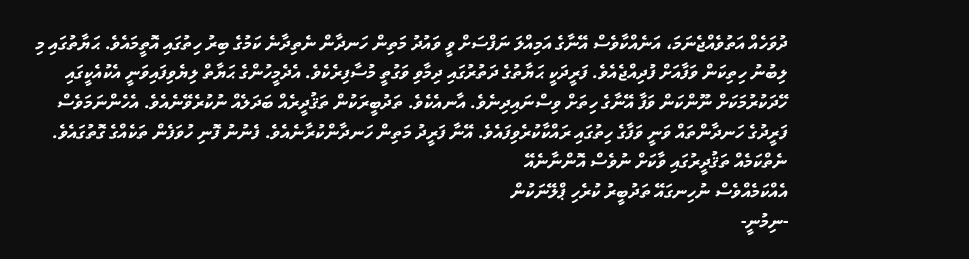ދުވަހެއް އަތުވެއްޖެނަމަ، އަނެއްކާވެސް އޭނާގެ އަމިއްލަ ނަފްސަށް ވީ ވައުދު މަތިން ހަނދާން ނެތިދާނެ ކަމުގެ ބިރު ހިތުގައި އޮތީމައެވެ. ޙަޔާތުގައި މި ލިބުނު ހިތިކަން ވަފާއަށް ފުދިއްޖެއެވެ. ފަރީދަކީ ޙަޔާތުގެ ދަތުރުގައި ދިމާވި ވަގުތީ މުސާފިރެކެވެ. އެދެމީހުންގެ ޙަޔާތް ލިޔެވިފައިވަނީ އެކުއެކީގައި ހޭދަކުރުމަކަށް ނޫންކަން ވަފާ އޭނާގެ ހިތަށް ވިސްނައިދިނެވެ. އާނއެކެވެ. ތަދުބީރަކުން ތަޤުދީރެއް ބަދަލެއް ނުކުރެވޭނެއެވެ. އެހެންނަމަވެސް ފަރީދުގެ ހަނދާންތައް ވަނީ ވަފާގެ ހިތުގައި ރައްކާކުރެވިފައެވެ. އޭނާ ފަރީދު މަތިން ހަނދާންކުރާނެއެވެ. ފެނުނު ފޮނި ހުވަފެން ތަކެއްގެ ގޮތުގައެވެ.
ނެތްކަމެއް ތަޤުދީރުގައި ވާކަށް ނުވެސް އޮންނާނެއޭ
އެއްކަމެއްވެސް ނުހިނގައޭ ތަދުބީރު ކުރެހި ޕްލޭނަކުން
-ނިމުނީ-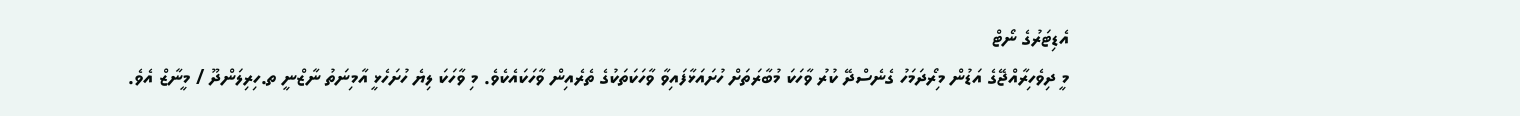އެޑިޓަރުގެ ނޯޓް
މީ ދިވެހިރާއްޖޭގެ އަޑުން މިރޯދަމަހު ގެނެސްދޭ ކުރު ވާހަކަ މުބާރަތަށް ހުށައަޅާފައިވާ ވާހަކަތަކުގެ ތެރެއިން ވާހަކައެކެވެ. މި ވާހަކަ ލިޔެ ހުށަހެޅީ އާމިނަތު ނާޒްނީ ތ.ހިރިލަންދޫ / މީނާޒް އެވެ.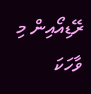ރޭޑިއޯއިން މި ވާހަކަ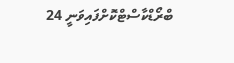ބްރޯޑްކާސްޓްކޮށްފައިވަނީ 24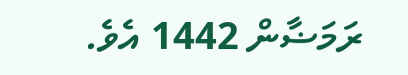ރަމަޟާން 1442 އެވެ.